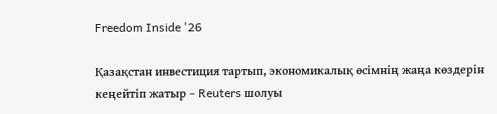Freedom Inside '26

Қазақстан инвестиция тартып, экономикалық өсімнің жаңа көздерін кеңейтіп жатыр – Reuters шолуы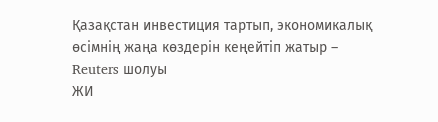Қазақстан инвестиция тартып, экономикалық өсімнің жаңа көздерін кеңейтіп жатыр – Reuters шолуы
ЖИ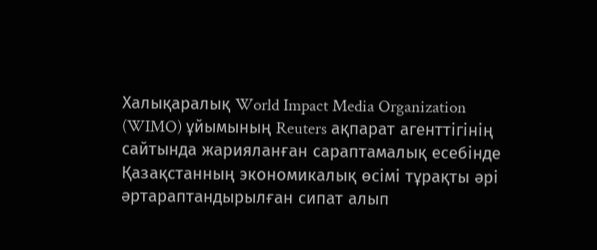Халықаралық World Impact Media Organization (WIMO) ұйымының Reuters ақпарат агенттігінің сайтында жарияланған сараптамалық есебінде Қазақстанның экономикалық өсімі тұрақты әрі әртараптандырылған сипат алып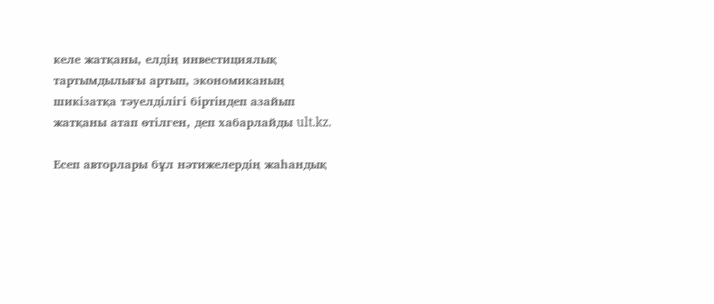келе жатқаны, елдің инвестициялық тартымдылығы артып, экономиканың шикізатқа тәуелділігі біртіндеп азайып жатқаны атап өтілген, деп хабарлайды ult.kz.

Есеп авторлары бұл нәтижелердің жаһандық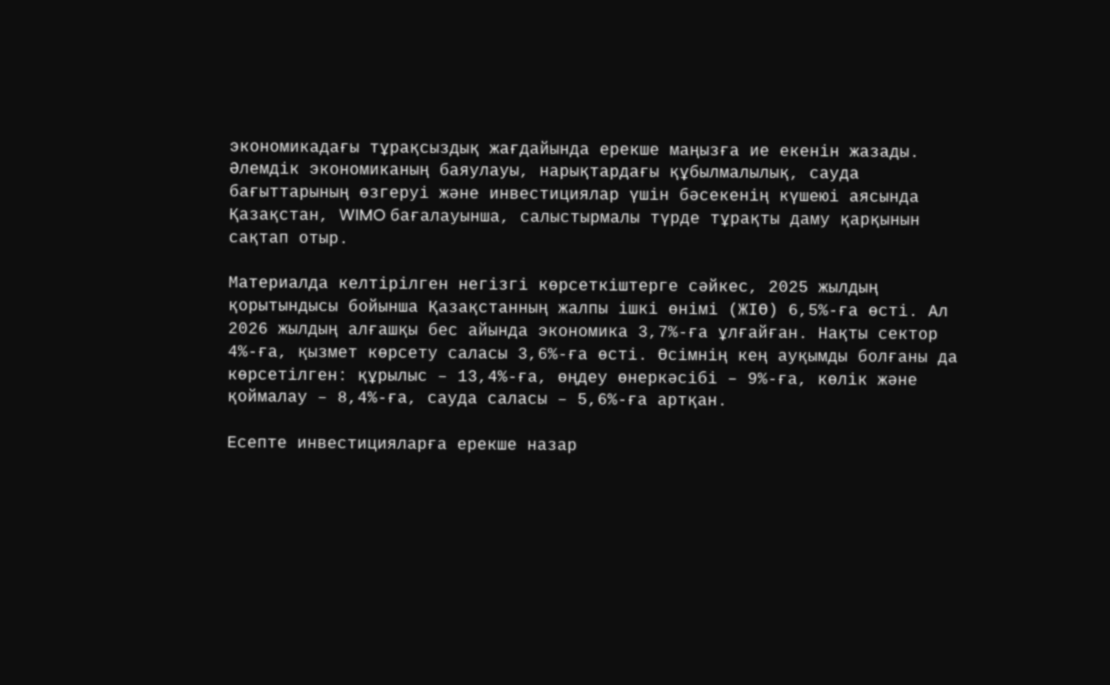экономикадағы тұрақсыздық жағдайында ерекше маңызға ие екенін жазады. Әлемдік экономиканың баяулауы, нарықтардағы құбылмалылық, сауда бағыттарының өзгеруі және инвестициялар үшін бәсекенің күшеюі аясында Қазақстан, WIMO бағалауынша, салыстырмалы түрде тұрақты даму қарқынын сақтап отыр.

Материалда келтірілген негізгі көрсеткіштерге сәйкес, 2025 жылдың қорытындысы бойынша Қазақстанның жалпы ішкі өнімі (ЖІӨ) 6,5%-ға өсті. Ал 2026 жылдың алғашқы бес айында экономика 3,7%-ға ұлғайған. Нақты сектор 4%-ға, қызмет көрсету саласы 3,6%-ға өсті. Өсімнің кең ауқымды болғаны да көрсетілген: құрылыс – 13,4%-ға, өңдеу өнеркәсібі – 9%-ға, көлік және қоймалау – 8,4%-ға, сауда саласы – 5,6%-ға артқан.

Есепте инвестицияларға ерекше назар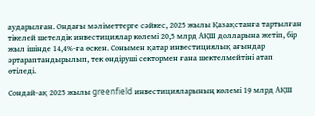аударылған. Ондағы мәліметтерге сәйкес, 2025 жылы Қазақстанға тартылған тікелей шетелдік инвестициялар көлемі 20,5 млрд АҚШ долларына жетіп, бір жыл ішінде 14,4%-ға өскен. Сонымен қатар инвестициялық ағындар әртараптандырылып, тек өндіруші сектормен ғана шектелмейтіні атап өтіледі.

Сондай-ақ 2025 жылы greenfield инвестицияларының көлемі 19 млрд АҚШ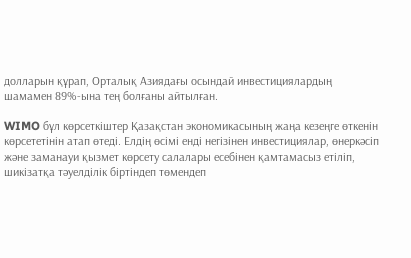долларын құрап, Орталық Азиядағы осындай инвестициялардың шамамен 89%-ына тең болғаны айтылған.

WIMO бұл көрсеткіштер Қазақстан экономикасының жаңа кезеңге өткенін көрсететінін атап өтеді. Елдің өсімі енді негізінен инвестициялар, өнеркәсіп және заманауи қызмет көрсету салалары есебінен қамтамасыз етіліп, шикізатқа тәуелділік біртіндеп төмендеп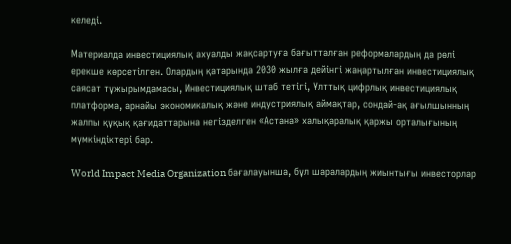келеді.

Материалда инвестициялық ахуалды жақсартуға бағытталған реформалардың да рөлі ерекше көрсетілген. Олардың қатарында 2030 жылға дейінгі жаңартылған инвестициялық саясат тұжырымдамасы, Инвестициялық штаб тетігі, Ұлттық цифрлық инвестициялық платформа, арнайы экономикалық және индустриялық аймақтар, сондай-ақ ағылшынның жалпы құқық қағидаттарына негізделген «Астана» халықаралық қаржы орталығының мүмкіндіктері бар.

World Impact Media Organization бағалауынша, бұл шаралардың жиынтығы инвесторлар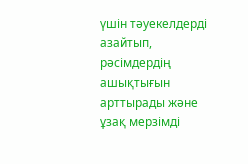үшін тәуекелдерді азайтып, рәсімдердің ашықтығын арттырады және ұзақ мерзімді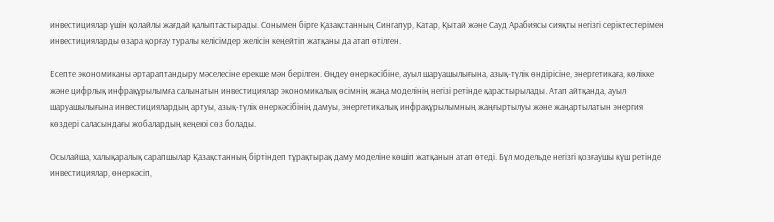инвестициялар үшін қолайлы жағдай қалыптастырады. Сонымен бірге Қазақстанның Сингапур, Катар, Қытай және Сауд Арабиясы сияқты негізгі серіктестерімен инвестицияларды өзара қорғау туралы келісімдер желісін кеңейтіп жатқаны да атап өтілген.

Есепте экономиканы әртараптандыру мәселесіне ерекше мән берілген. Өңдеу өнеркәсібіне, ауыл шаруашылығына, азық-түлік өндірісіне, энергетикаға, көлікке және цифрлық инфрақұрылымға салынатын инвестициялар экономикалық өсімнің жаңа моделінің негізі ретінде қарастырылады. Атап айтқанда, ауыл шаруашылығына инвестициялардың артуы, азық-түлік өнеркәсібінің дамуы, энергетикалық инфрақұрылымның жаңғыртылуы және жаңартылатын энергия көздері саласындағы жобалардың кеңеюі сөз болады.

Осылайша, халықаралық сарапшылар Қазақстанның біртіндеп тұрақтырақ даму моделіне көшіп жатқанын атап өтеді. Бұл модельде негізгі қозғаушы күш ретінде инвестициялар, өнеркәсіп,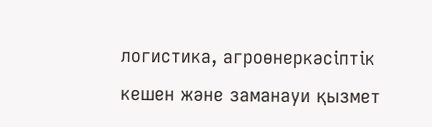логистика, агроөнеркәсіптік кешен және заманауи қызмет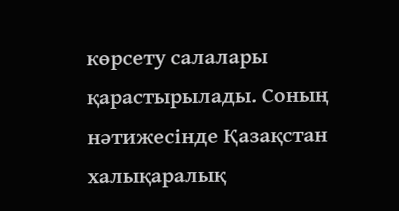көрсету салалары қарастырылады. Соның нәтижесінде Қазақстан халықаралық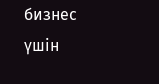бизнес үшін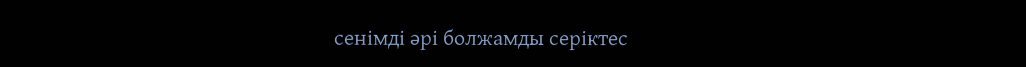сенімді әрі болжамды серіктес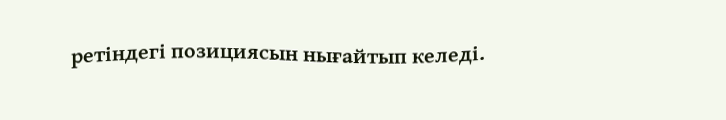ретіндегі позициясын нығайтып келеді.